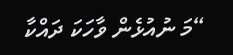“މަ ނުއުޅެން ވާހަކަ ދައްކާ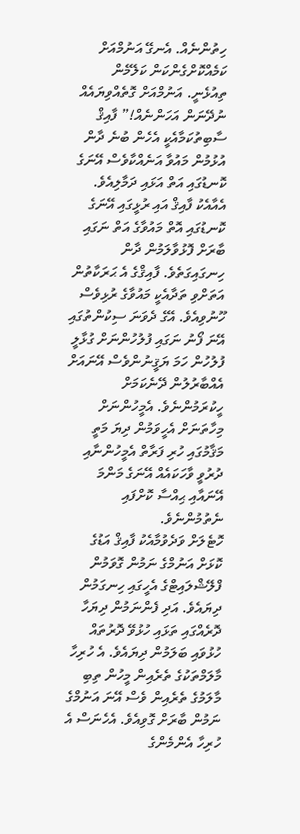ހިތުންނެއް. އެނގޭ އަނުމްއަށް ކަމެއްކޮށްގެންކަން ކަލޭމެން ތިއުޅެނީ. އަނުމްއަށް ގޮތެއްވިޔައެއް ނުދޭނަން އަހަންނެއް!” ފާއިޤް ސާބިތުކަމާއެކީ އެހެން ބުނެ ދާން އުޅުމުން މައުވާ އަނެއްކާވެސް އޭނަގެ ކޮނޑުގައި އަތް އަޅައި ދަމާލިއެވެ. އެއާއެކު ފާއިޤް އައި ރުޅީގައި އޭނަގެ ކޮނޑުގައި އޮތް މައުވާގެ އަތް ނަގައި ބާރަށް ފޮޅުވާލަމުން ދާން ހިނގައިގަތެވެ. ފާއިޤްގެ އެ ޙަރަކާތުން އަތަށްވި ތަދާއެކީ މައުވާގެ ރުޅިވެސް ހޫނުވިއެވެ. އޭގެ ދެވަނަ ސިކުންތުގައި އޭނަ ފޯނު ނަގައި ފުލުހުންނަށް ގުޅާލީ ފުލުހުން ހަމަ ޔަޤީނުންވެސް އޭނައަށް އެއްބާރުލުން ދޭނެކަމަށް ހީކުރަމުންނެވެ. އެމީހުންނަށް މިހާތަނަށް އެހީވަމުން ދިޔަ މަތީ މަޤާމުގައި ހުރި ފަރާތް އެމީހުންނާއި ދުރުވީ ވާހަކައެއް އޭނަގެ މަންމަ އޭނައާއި ޙިއްސާ ކޮށްފައި ނެތުމުންނެވެ.
ހޮޓެލަށް ވަދެވުމާއެކު ފާއިޤް އަޑުގެ ކޮޅަށް އަނުމްގެ ނަމުން ގޮވަމުން ފްލޭޝްލައިޓްގެ އެހީގައި ހިނގަމުން ދިޔައެވެ. އަދި ފެންނަމުން ދިޔަހާ ދޮރެއްގައި ތަޅައި ހުޅުވޭ ދޮރުތައް ހުޅުވައި ބަލަމުން ދިޔައެވެ. އެ ހުރިހާ މާލަމްތަކުގެ ތެރެއިން މީހުން ތިބި މާލަމުގެ ތެރެއިން ވެސް އޭނަ އަނުމްގެ ނަމުން ބާރަށް ގޮވިއެވެ. އެހެނަސް އެ ހުރިހާ އެންމެންގެ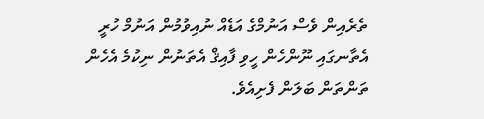ތެރެއިން ވެސް އަނުމްގެ އަޑެއް ނުއިވުމުން އަނުމް ހުރީ އެތާނގައި ނޫންހެން ހީވި ފާއިޤް އެތަނުން ނިކުމެ އެހެން ތަންތަން ބަލަން ފެށިއެވެ.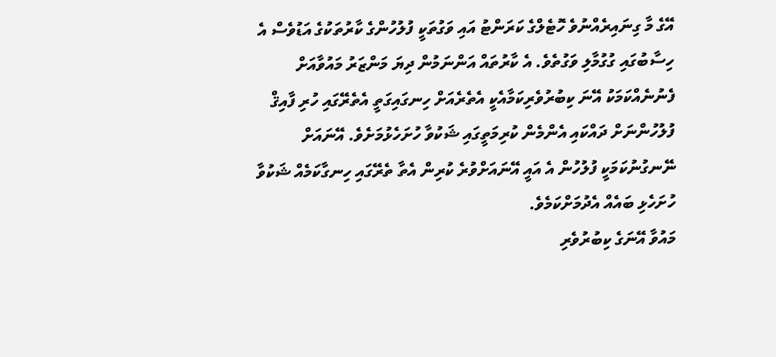އޭގެ މާ ގިނައިރެއްނުވެ ހޮޓެލްގެ ކަރަންޓު އައި ވަގުތަކީ ފުލުހުންގެ ކާރުތަކުގެ އަޑުވެސް އެ ހިސާބުގައި ގުގުމާލި ވަގުތެވެ. އެ ކާރުތައް އަންނަމުން ދިޔަ މަންޒަރު މައުވާއަށް ފެނުނެއްކަމަކު އޭނަ ކިބުރުވެރިކަމާއެކީ އެތެރެއަށް ހިނގައިގަތީ އެތެރޭގައި ހުރި ފާއިޤް ފުލުހުންނަށް ދައްކައި އެންމެން ކުރިމަތީގައި ޝަކުވާ ހުށަހެޅުމަށެވެ. އޭނައަށް ނޭނގުނުކަމަކީ ފުލުހުން އެ އައީ އޭނައަށްވުރެ ކުރިން އެތާ ތެރޭގައި ހިނގާކަމެއް ޝަކުވާ ހުށަހެޅި ބައެއް އެދުމަށްކަމެވެ.
މައުވާ އޭނަގެ ކިބުރުވެރި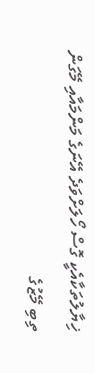ޚިޔާލުތަކާއެކީ ގޮސް ހޯލަށްވަދެ އޭނަގެ މަންމައާއި މޭގަން ތިބި މޭޒުގެ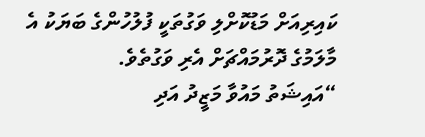ކައިރިއަށް މަޑުކޮށްލި ވަގުތަކީ ފުލުހުންގެ ބަޔަކު އެ މާލަމުގެ ދޮރުމައްޗަށް އެރި ވަގުތެވެ.
“އައިޝަތު މައުވާ މަޒީދު އަދި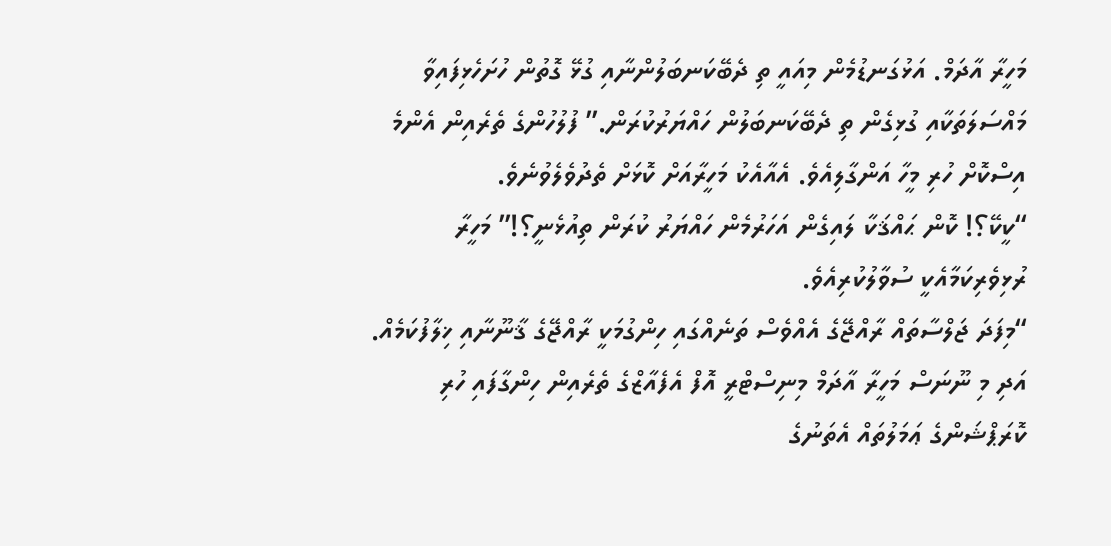މަހީރާ އާދަމް. އަޅުގަނޑުމެން މިއައީ ތި ދެބޭކަނބަލުންނާއި ގުޅޭ ގޮތުން ހުށަހެޅިފައިވާ މައްސަލަތަކާއި ގުޅިގެން ތި ދެބޭކަނބަލުން ހައްޔަރުކުރަން.” ފުލުހުންގެ ތެރެއިން އެންމެ އިސްކޮށް ހުރި މީހާ އަންގާލިއެވެ. އެއާއެކު މަހީރާއަށް ކޮޅަށް ތެދުވެލެވުނެވެ.
“ކީކޭ؟! ކޮން ޙައްޤަކާ ލައިގެން އަހަރުމެން ހައްޔަރު ކުރަން ތިއުޅެނީ؟!” މަހީރާ ރުޅިވެރިކަމާއެކީ ސުވާލުކުރިއެވެ.
“މިފަދަ ޖަލްސާތައް ރާއްޖޭގެ އެއްވެސް ތަނެއްގައި ހިންގުމަކީ ރާއްޖޭގެ ޤާނޫނާއި ޚިލާފުކަމެއް. އަދި މި ނޫނަސް މަހީރާ އާދަމް މިނިސްޓްރީ އޮފް އެފެއާޒްގެ ތެރެއިން ހިންގާފައި ހުރި ކޮރަޕްޝަންގެ ޢަމަލުތައް އެތަނުގެ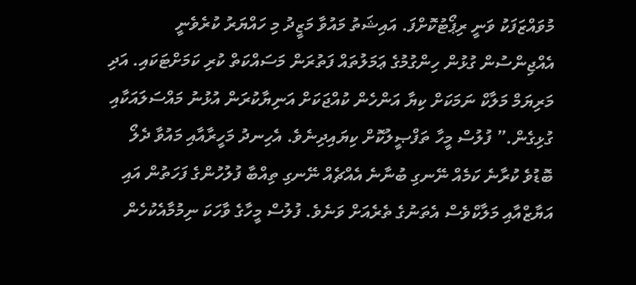މުވައްޒަފަކު ވަނީ ރިޕޯޓުކޮށްފަ. އައިޝަތު މައުވާ މަޒީދު މި ހައްޔަރު ކުރެވެނީ އެއްޖިންސުން ގުޅުން ހިންގުމުގެ ޢަމަލުތައް ފަތުރަން މަސައްކަތް ކުރި ކަމަށްޓަކައި. އަދި މަރިޔަމް މަލާކް ނަމަކަށް ކިޔާ އަންހެން ކުއްޖަކަށް އަނިޔާކުރަން އުޅުނު މައްސަލައަކާއި ގުޅިގެން.” ފުލުސް މީހާ ތަފްޞީލުކޮށް ކިޔައިދިނެވެ. އެހިނދު މަހީރާއާއި މައުވާ ދެލޯ ބޮޑުވެ ކުރާނެ ކަމެއް ނޭނގި ބުނާނެ އެއްޗެއް ނޭނގި ތިއްބާ ފުލުހުންގެ ފަހަތުން އައި އަޔާޒްއާއި މަލާކްވެސް އެތަނުގެ ތެރެއަށް ވަނެވެ. ފުލުސް މީހާގެ ވާހަކަ ނިމުމާއެކުހެން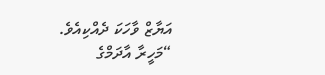އަޔާޒް ވާހަކަ ދެއްކިއެވެ.
“މަހީރާ އާދަމްގެ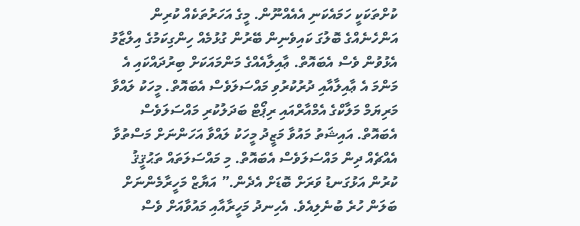ކުށްތަކަކީ ހަމައެކަނި އެއެއްނޫން. މީގެ އަހަރުތަކެއް ކުރިން އަންހެނެއްގެ ބޮލުގަ ކައިވެނިން ބޭރުން ގުޅުމެއް ހިންގިކަމުގެ އިލްޒާމު އެޅުވުން ވެސް އެބައޮތް. ޢާއިލާއެއްގެ މަންމައަކަށް ބިރުދައްކައި އެ މަންމަ އެ ޢާއިލާއާއި ދުރުކުރުވި މައްސަލަވެސް އެބައޮތް. މީހަކު ލައްވާ މަރިޔަމް މަލާކްގެ އެމްއާރްއައި ރިޕޯޓް ބަދަލުކުރި މައްސަލަވެސް އެބައޮތް. އައިޝަތު މައުވާ މަޒީދު މީހަކު ލައްވާ އަހަންނަށް މަސްތުވާ އެއްޗެއް ދިން މައްސަލަވެސް އެބައޮތް. މި މައްސަލަތައް ތަޙުޤީޤު ކުރުން އަޅުގަނޑު ވަރަށް ބޮޑަށް އެދެން.” އަޔާޒް މަހީރާމެންނަށް ބަލަން ހުރެ ބުނެލިއެވެ. އެހިނދު މަހީރާއާއި މައުވާއަށް ވެސް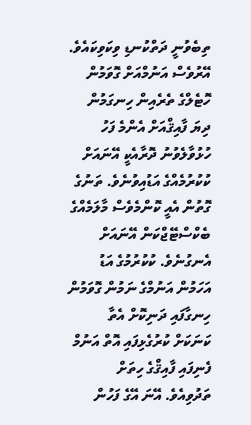ތިބެވުނީ ދަތްކުނޑި ވިކަވިކައެވެ.
އޭރުވެސް އަނުމްއަށް ގޮވަމުން ހޮޓެލްގެ ތެރެއިން ހިނގަމުން ދިޔަ ފާއިޤްއަށް އެންމެ ފަހު ހުޅުވާލެވުނު ދޮރާއެކީ އޭނައަށް ކުކުރުމެއްގެ އަޑުއިވުނެވެ. ތަނުގެ ގޮތުން އެއީ ކޮންމެވެސް މާލަމެއްގެ ބެކްސްޓޭޖްކަން އޭނައަށް އެނގުނެވެ. ކުކުރުމުގެ އަޑު އަހަމުން އަނުމްގެ ނަމުން ގޮވަމުން ހިނގާފައި ދަނިކޮށް އެތާ ކަނަކަށް ކުރުގެޅިފައި އޮތް އަނުމް ފެނިފައި ފާއިޤްގެ ހިތަށް ތަދުވިއެވެ. އޭނަ އޭގެ ފަހުން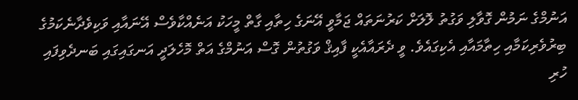އަނުމްގެ ނަމުން ގޮވާލި ވަގުތު ލޮލަށް ކަރުނަތައް ޖަމާވީ އޭނަގެ ހިތާއި ގާތް މީހަކު އަނެއްކާވެސް އޭނައާއި ވަކިވެދާނެކަމުގެ ބިރުވެރިކަމާއި ހިތާމައާއި އެކިގައެވެ. ވީ ދެރައާއެކީ ފާއިޤް ވަގުތުން ގޮސް އަނުމްގެ އަތް މޮހެލަދީ އަނގައިގައި ބަނދެވިފައި ހުރި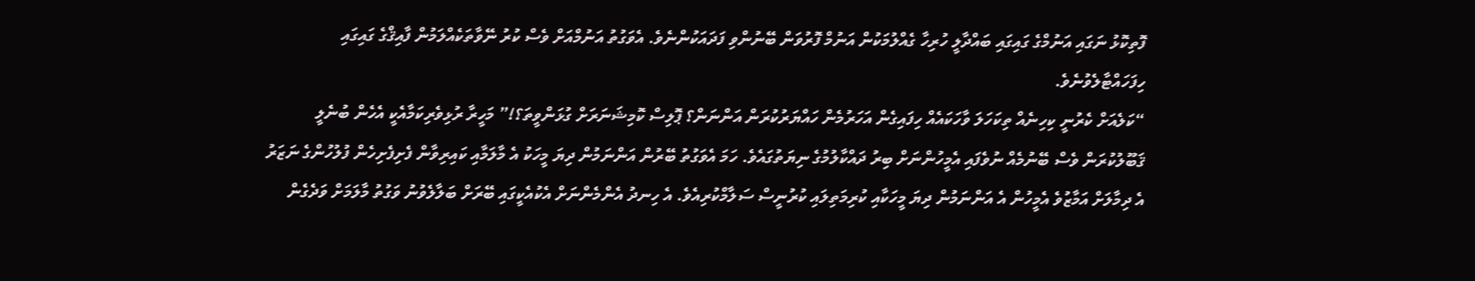ފޮތިކޮޅު ނަގައި އަނުމްގެ ގައިގައި ބައްދާލީ ހުރިހާ ގެއްލުމަކުން އަނުމް ފޮރުވަން ބޭނުންވި ފަދައަކުންނެވެ. އެވަގުތު އަނުމްއަށް ވެސް ކުރު ނޭވާތަކެއްލަމުން ފާއިޤްގެ ގައިގައި ހިފަހައްޓާލެވުނެވެ.
“ކަލެއަށް ކެރުނީ ކިހިނެއް ތިކަހަލަ ވާހަކައެއް ހިފައިގެން އަހަރުމެން ހައްޔަރުކުރަން އަންނަން؟ ޕޮލިސް ކޮމިޝަނަރަށް ގުޅަންވީތަ؟!” މަހީރާ ރުޅިވެރިކަމާއެކީ އެހެން ބުނެލީ ޤަބޫލުކުރަން ވެސް ބޭނުމެއް ނުވެފައި އެމީހުންނަށް ބިރު ދައްކާލުމުގެ ނިޔަތުގައެވެ. ހަމަ އެވަގުތު ބޭރުން އަންނަމުން ދިޔަ މީހަކު އެ މާލަމާއި ކައިރިވާން ފެށިފެށިހެން ފުލުހުންގެ ނަޒަރު އެ ދިމާލަށް އަމާޒުވެ އެމީހުން އެ އަންނަމުން ދިޔަ މީހަކާއި ކުރިމަތިލައި ކުރުނީސް ސަލާމްކުރިއެވެ. އެ ހިނދު އެންމެންނަށް އެކުއެކީގައި ބޭރަށް ބަލާލެވުނު ވަގުތު މާލަމަށް ވަދެގެން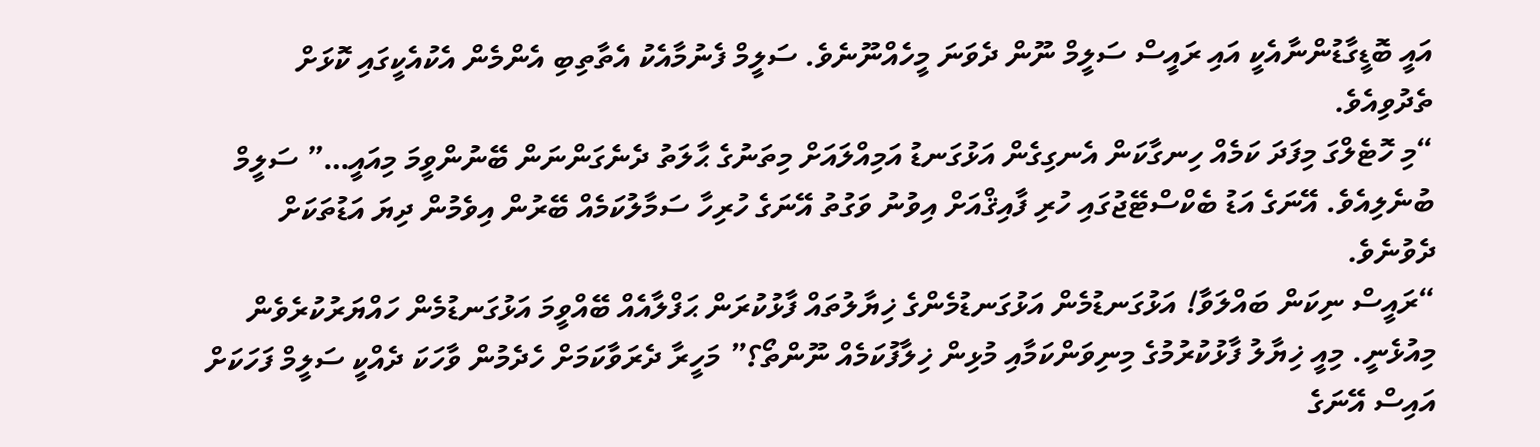އައީ ބޮޑީގާޑުންނާއެކީ އައި ރައީސް ސަލީމް ނޫން ދެވަނަ މީހެއްނޫނެވެ. ސަލީމް ފެނުމާއެކު އެތާތިބި އެންމެން އެކުއެކީގައި ކޮޅަށް ތެދުވިއެވެ.
“މި ހޮޓެލްގަ މިފަދަ ކަމެއް ހިނގާކަން އެނގިގެން އަޅުގަނޑު އަމިއްލައަށް މިތަނުގެ ޙާލަތު ދެނެގަންނަން ބޭނުންވީމަ މިއައީ…” ސަލީމް ބުނެލިއެވެ. އޭނަގެ އަޑު ބެކްސްޓޭޖުގައި ހުރި ފާއިޤްއަށް އިވުނު ވަގުތު އޭނަގެ ހުރިހާ ސަމާލުކަމެއް ބޭރުން އިވެމުން ދިޔަ އަޑުތަކަށް ދެވުނެވެ.
“ރައީސް ނިކަން ބައްލަވާ! އަޅުގަނޑުމެން އަޅުގަނޑުމެންގެ ޚިޔާލުތައް ފާޅުކުރަން ޙަފްލާއެއް ބޭއްވީމަ އަޅުގަނޑުމެން ހައްޔަރުކުރެވެން މިއުޅެނީ. މިއީ ޚިޔާލު ފާޅުކުރުމުގެ މިނިވަންކަމާއި މުޅިން ޚިލާފުކަމެއް ނޫންތޯ؟” މަހީރާ ދެރަވާކަމަށް ހެދެމުން ވާހަކަ ދެއްކީ ސަލީމް ފަހަކަށް އައިސް އޭނަގެ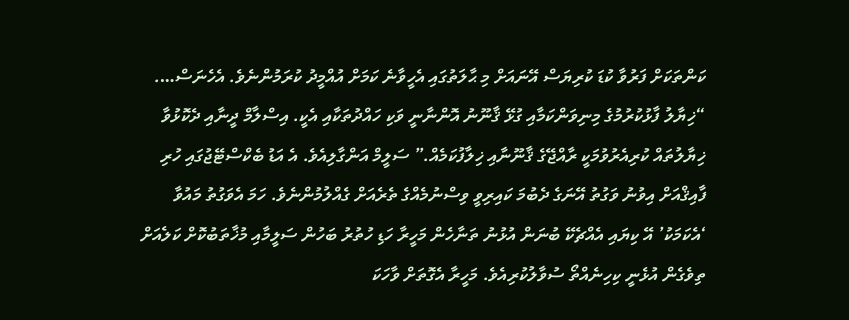ކަންތަކަށް ފަރުވާ ކުޑަ ކުރިޔަސް އޭނައަށް މި ޙާލަތުގައި އެހީވާނެ ކަމަށް އުއްމީދު ކުރަމުންނެވެ. އެހެނަސް….
“ޚިޔާލު ފާޅުކުރުމުގެ މިނިވަންކަމާއި ގުޅޭ ޤާނޫނު އޮންނާނީ ވަކި ހައްދުތަކާއި އެކީ. އިސްލާމް ދީނާއި ދެކޮޅުވާ ޚިޔާލުތައް ކުރިއެރުވުމަކީ ރާއްޖޭގެ ޤާނޫނާއި ޚިލާފުކަމެއް.” ސަލީމް އަންގާލިއެވެ. އެ އަޑު ބެކްސްޓޭޖުގައި ހުރި ފާއިޤްއަށް އިވުނު ވަގުތު އޭނަގެ ދެބުމަ ކައިރިވީ ވިސްނުމެއްގެ ތެރެއަށް ގެއްލުމުންނެވެ. ހަމަ އެވަގުތު މައުވާ ‘އެކަމަކު’ އޭ ކިޔައި އެއްޗެކޭ ބުނަން އުޅުނު ތަނާހެން މަހީރާ ހަޑި ހުތުރު ބަހުން ސަލީމާއި މުޚާތަބުކޮށް ކަލެއަށް ތިވެގެން އުޅެނީ ކިހިނެއްތޯ ސުވާލުކުރިއެވެ. މަހީރާ އެގޮތަށް ވާހަކަ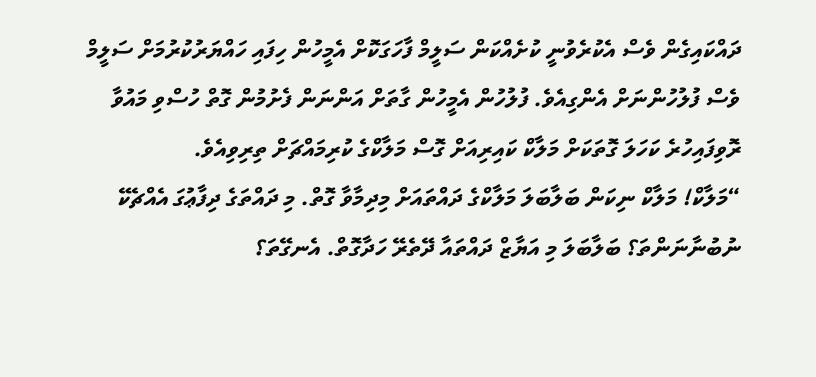ދައްކައިގެން ވެސް އެކުރެވުނީ ކުށެއްކަން ސަލީމް ފާހަގަކޮށް އެމީހުން ހިފައި ހައްޔަރުކުރުމަށް ސަލީމް ވެސް ފުލުހުންނަށް އެންގިއެވެ. ފުލުހުން އެމީހުން ގާތަށް އަންނަން ފެށުމުން ގޮތް ހުސްވި މައުވާ ރޮވިފައިހުރެ ކަހަލަ ގޮތަކަށް މަލާކް ކައިރިއަށް ގޮސް މަލާކްގެ ކުރިމައްޗަށް ތިރިވިއެވެ.
“މަލާކް! މަލާކް ނިކަން ބަލާބަލަ މަލާކްގެ ދައްތައަށް މިދިމާވާ ގޮތް. މި ދައްތަގެ ދިފާޢުގަ އެއްޗެކޭ ނުބުނާނަންތަ؟ ބަލާބަލަ މި އަޔާޒް ދައްތައާ ދޭތެރޭ ހަދާގޮތް. އެނގޭތަ؟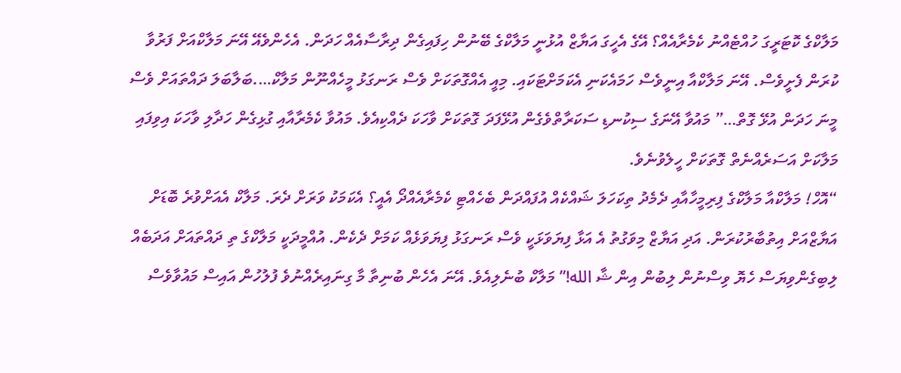މަލާކްގެ ކޮޓަރީގަ ހުއްޓެއްނު ކެމެރާއެއް؟ އޭގެ އެހީގަ އަޔާޒް އުޅުނީ މަލާކްގެ ބޭނުން ހިފައިގެން ދިރާސާއެއް ހަދަން. އެހެންވެއޭ އޭނަ މަލާކްއަށް ފަރުވާ ކުރަން ފެށީވެސް. އޭނަ މަލާކްއާ އިނީވެސް ހަމައެކަނި އެކަމަށްޓަކައި. މިއީ އެއްގޮތަކަށް ވެސް ރަނގަޅު މީހެއްނޫން މަލާކް….ބަލާބަލަ ދައްތައަށް ވެސް މީނަ ހަދަން އުޅޭ ގޮތް…” މައުވާ އޭނަގެ ސިކުނޑި ސަކަރާތްވެގެން އުޅޭފަދަ ގޮތަކަށް ވާހަކަ ދެއްކިއެވެ. މައުވާ ކެމެރާއާއި ގުޅިގެން ހަދާލި ވާހަކަ އިވިފައި މަލާކަށް އަސަރެއްނެތް ގޮތަކަށް ހީލެވުނެވެ.
“އޮހް! މަލާކްއާ މަލާކްގެ ފިރިމީހާއާއި ދެމެދު ތިކަހަލަ ޝައްކެއް އުފައްދަން ބެހެއްޓި ކެމެރާއެއްދޯ އެއީ؟ އެކަމަކު ވަރަށް ދެރަ. މަލާކް އެއަށްވުރެ ބޮޑަށް އަޔާޒްއަށް އިތުބާރުކުރަން. އަދި އަޔާޒް މިވަގުތު އެ އަޅާ ފިޔަވަޅަކީ ވެސް ރަނގަޅު ފިޔަވަޅެއް ކަމަށް ދެކެން. އުއްމީދަކީ މަލާކްގެ ތި ދައްތައަށް އަދަބެއް ލިބިގެންވިޔަސް ހެޔޮ ވިސްނުން ލިބުން އިން ޝާ الله!” މަލާކް ބުނެލިއެވެ. އޭނަ އެހެން ބުނިތާ މާ ގިނައިރެއްނުވެ ފުލުހުން އައިސް މައުވާވެސް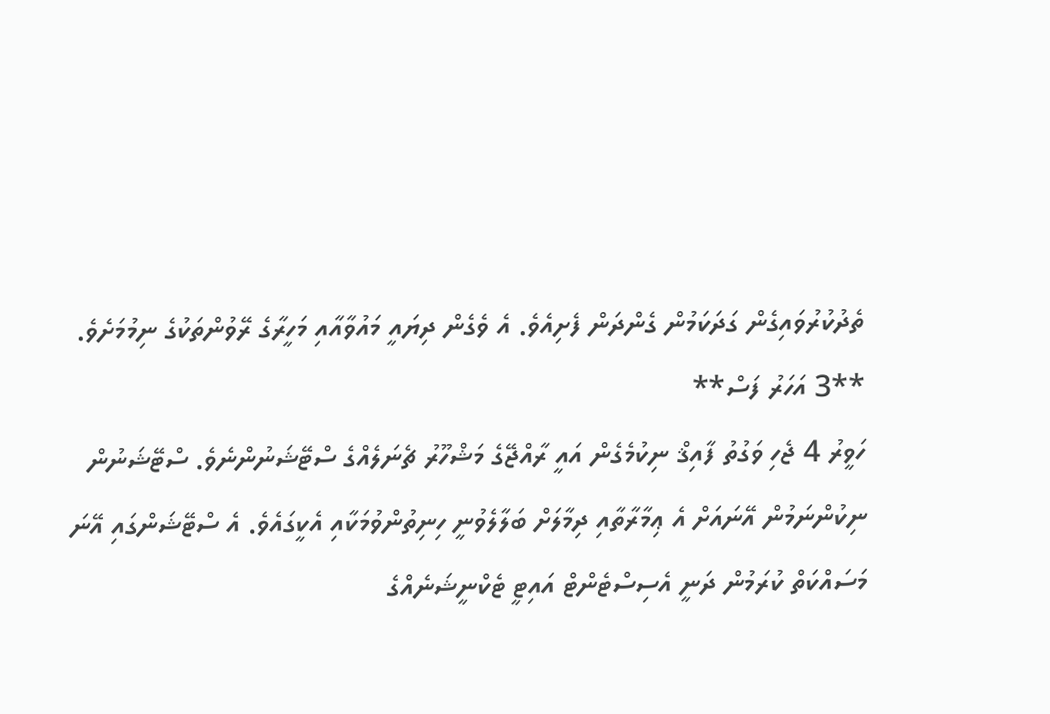ތެދުކުރުވައިގެން ގަދަކަމުން ގެންދަން ފެށިއެވެ. އެ ވެގެން ދިޔައީ މައުވާއާއި މަހީރާގެ ރޭވުންތަކުގެ ނިމުމަށެވެ.
**3 އަހަރު ފަސް**
ހަވީރު 4 ޖެހި ވަގުތު ފާއިޤް ނިކުމެގެން އައީ ރާއްޖޭގެ މަޝްހޫރު ޗެނަލެއްގެ ސްޓޭޝަނުންނެވެ. ސްޓޭޝަނުން ނިކުންނަމުން އޭނައަށް އެ ޢިމާރާތާއި ދިމާލަށް ބަލާލެވުނީ ހިނިތުންވުމަކާއި އެކީގައެވެ. އެ ސްޓޭޝަންގައި އޭނަ މަސައްކަތް ކުރަމުން ދަނީ އެސިސްޓެންޓް އައިޓީ ޓެކްނީޝަނެއްގެ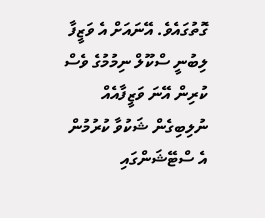ގޮތުގައެވެ. އޭނައަށް އެ ވަޒީފާ ލިބުނީ ސްކޫލް ނިމުމުގެ ވެސް ކުރިން އޭނަ ވަޒީފާއެއް ނުލިބިގެން ޝަކުވާ ކުރުމުން އެ ސްޓޭޝަންގައި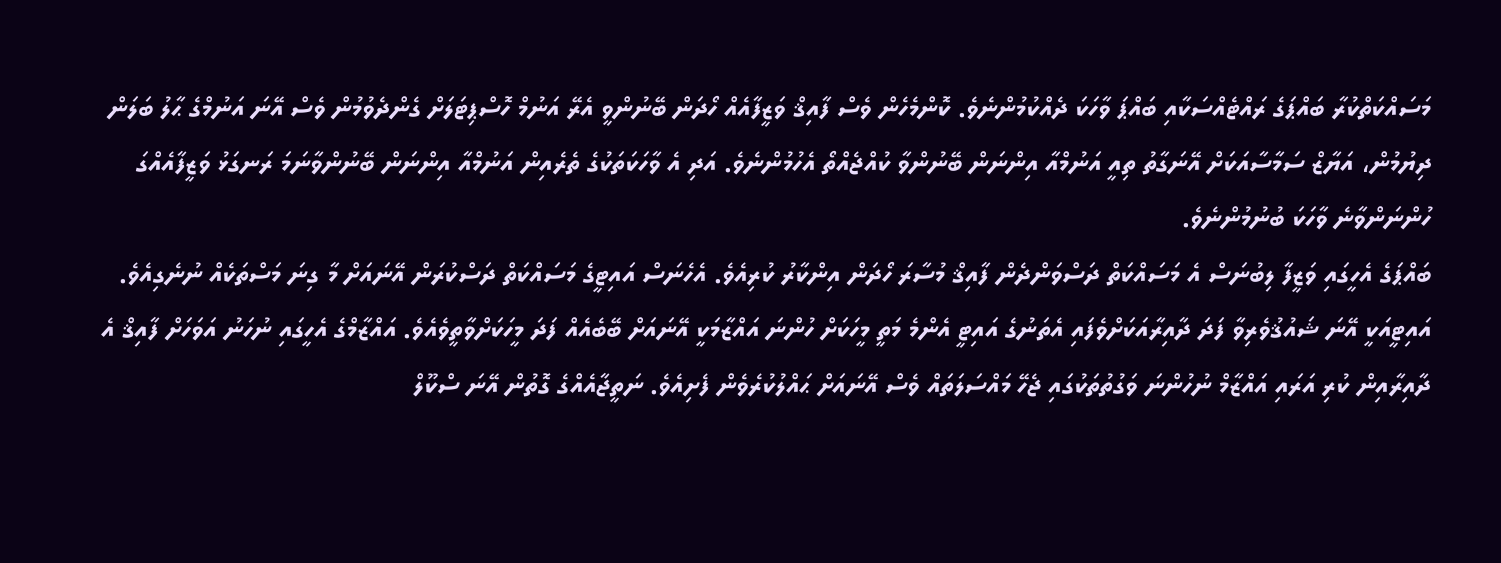މަސައްކަތްކުރާ ބައްޕަގެ ރައްޓެއްސަކާއި ބައްޕަ ވާހަކަ ދެއްކުމުންނެވެ. ކޮންމެހެން ވެސް ފާއިޤް ވަޒީފާއެއް ހޯދަން ބޭނުންވީ އެރޭ އަނުމް ހޮސްޕިޓަލަށް ގެންދެވުމުން ވެސް އޭނަ އަނުމްގެ ޙާލު ބަލަން ދިޔުމުން، އަޔާޒް ސަމާސާއަކަށް އޭނަގާތު ތިއީ އަނުމްއާ އިންނަން ބޭނުންވާ ކުއްޖެއްތޯ އެހުމުންނެވެ. އަދި އެ ވާހަކަތަކުގެ ތެރެއިން އަނުމްއާ އިންނަން ބޭނުންވާނަމަ ރަނގަޅު ވަޒީފާއެއްގަ ހުންނަންވާނެ ވާހަކަ ބުނުމުންނެވެ.
ބައްޕަގެ އެހީގައި ވަޒީފާ ލިބުނަސް އެ މަސައްކަތް ދަސްވަންދެން ފާއިޤް މުސާރަ ހޯދަން އިންކާރު ކުރިއެވެ. އެހެނަސް އައިޓީގެ މަސައްކަތް ދަސްކުރަން އޭނައަށް މާ ގިނަ މަސްތަކެއް ނުނެގިއެވެ. އައިޓީއަކީ އޭނަ ޝައުޤުވެރިވާ ފަދަ ދާއިރާއަކަށްވެފައި އެތަނުގެ އައިޓީ އެންމެ މަތީ މީހަކަށް ހުންނަ އައްޒާމަކީ އޭނައަށް ބޭބެއެއް ފަދަ މީހަކަށްވާތީވެއެވެ. އައްޒާމްގެ އެހީގައި ނުހަނު އަވަހަށް ފާއިޤް އެ ދާއިރާއިން ކުރި އަރައި އައްޒާމް ނުހުންނަ ވަގުތުތަކުގައި ޖެހޭ މައްސަލަތައް ވެސް އޭނައަށް ޙައްލުކުރެވެން ފެށިއެވެ. ނަތީޖާއެއްގެ ގޮތުން އޭނަ ސްކޫލް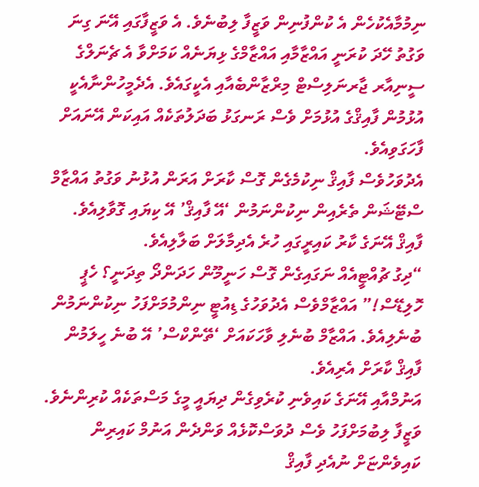ނިމުމާއެކުހެން އެ ކުންފުނިން ވަޒީފާ ލިބުނެވެ. އެ ވަޒީފާގައި އޭނަ ގިނަ ވަގުތު ހޭދަ ކުރަނީ އައްޒާމާއި އައްޒާމްގެ ޅިޔަނެއް ކަމަށްވާ އެ ޗެނަލްގެ ސީނިއާރ ޖާރނަލިސްޓް މިރްޒާންބެއާއި އެކީގައެވެ. އެދެމީހުންނާއެކީ އުޅުމުން ފާއިޤްގެ އުޅުމަށް ވެސް ރަނގަޅު ބަދަލުތަކެއް އައިކަން އޭނައަށް ފާހަގަވިއެވެ.
އެދުވަހުވެސް ފާއިޤް ނިކުމެގެން ގޮސް ކާރަށް އަރަން އުޅުނު ވަގުތު އައްޒާމް ސްޓޭޝަން ތެރެއިން ނިކުންނަމުން ‘އޭ ފާއިޤް’ އޭ ކިޔައި ގޮވާލިއެވެ. ފާއިޤް އޭނަގެ ކާރު ކައިރީގައި ހުރެ އެދިމާލަށް ބަލާލިއެވެ.
“ދިގު ޗުއްޓީއެއް ނަގައިގެން ގޮސް ހަނީމޫން ހަދަންދޯ ތިދަނީ؟ ހެޕީ ހޮލިޑޭސް!” އައްޒާމްވެސް އެދުވަހުގެ ޑިއުޓީ ނިންމުމަށްފަހު ނިކުންނަމުން ބުނެލިއެވެ. އައްޒާމް ބުނެލި ވާހަކައަށް ‘ތޭންކްސް’ އޭ ބުނެ ހީލަމުން ފާއިޤް ކާރަށް އެރިއެވެ.
އަނުމްއާއި އޭނަގެ ކައިވެނި ކުރެވިގެން ދިޔައީ މީގެ މަސްތަކެއް ކުރިންނެވެ. ވަޒީފާ ލިބުމަށްފަހު ވެސް ދުވަސްކޮޅެއް ވަންދެން އަނުމް ކައިރިން ކައިވެންޏަށް ނުއެދި ފާއިޤް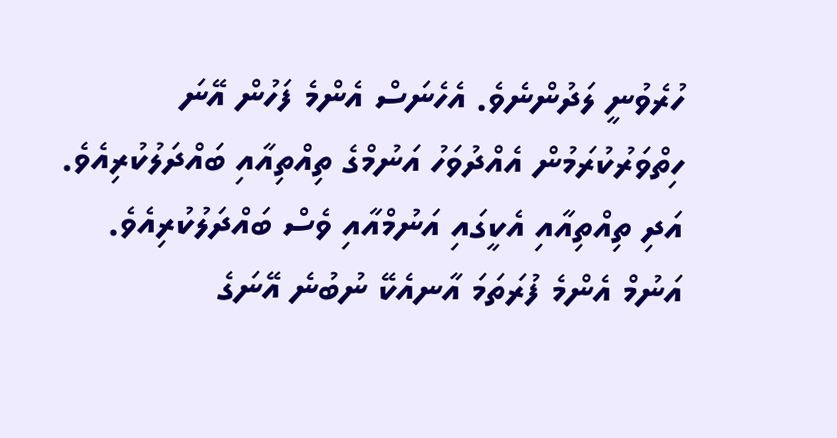ހުރެވުނީ ލަދުންނެވެ. އެހެނަސް އެންމެ ފަހުން އޭނަ ހިތްވަރުކުރަމުން އެއްދުވަހު އަނުމްގެ ތިއްތިއާއި ބައްދަލުކުރިއެވެ. އަދި ތިއްތިއާއި އެކީގައި އަނުމްއާއި ވެސް ބައްދަލުކުރިއެވެ. އަނުމް އެންމެ ފުރަތަމަ އާނއެކޭ ނުބުނެ އޭނަގެ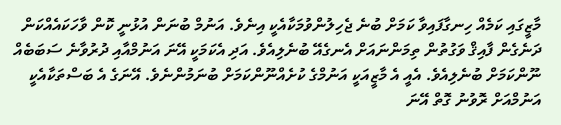މާޒީގައި ކަމެއް ހިނގާފައިވާ ކަމަށް ބުނެ ޖެހިލުންވުމަކާއެކީ އިނެވެ. އަނުމް ބުނަން އުޅުނީ ކޮން ވާހަކައެއްކަން ދަނެގެން ފާއިޤް ވަގުތުން ތިމަންނައަށް އެނގެއޭ ބުނެލިއެވެ. އަދި އެކަމަކީ އޭނަ އަނުމްއާއި ދުރުވާނެ ސަބަބެއް ނޫންކަމަށް ބުނެލިއެވެ. އެއީ އެ މާޒީއަކީ އަނުމްގެ ކުށެއްނޫންކަމަށް ބުނަމުންނެވެ. އޭނަގެ އެ ބަސްތަކާއެކީ އަނުމްއަށް ރޮވުނު ގޮތް އޭނަ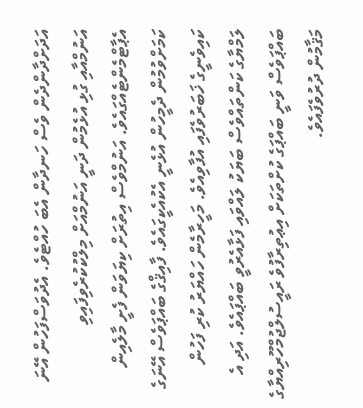އަދަށްދާންދެން ވެސް ހަނދާން އެބަ ހުއްޓެވެ. އެދުވަސްފަހުން އޭނަ އަނުމްއާއި ގުޅި އުޅެމުން ދަނީ އަނުމްއަށް މިލްކުކުރެވިފައިވި އެޕާޓްމެންޓެއްގައެވެ. އަނުމްވެސް އިތުރަށް ކިޔަވަން ފެށީ މާލެއިން ކަމަށްވުމުން ދެމީހުން އުޅެނީ އެކުއެކީގައެވެ. ފާއިޤްގެ ބައްޕަވެސް އޭނަގެ ކައިވެނީގެ ޚަބަރުވެފައި އުފާވިއެވެ. މަހީރާމެން ހައްޔަރު ކުރި ފަހުން ލަމްޔާގެ ކަންތައްވެސް ބަޔަކު ލައްވައި ފަޅާއެރުވީ ބައްޕައެވެ. އަދި އެ ބައްޕަވެސް ވަނީ ބައްޕަގެ ކުށްތަކަށް އިޢުތިރާފުވެ ރައީސުލްޖުމްހޫރިއްޔާގެ މަޤާމުން ދުރުވެފައެވެ.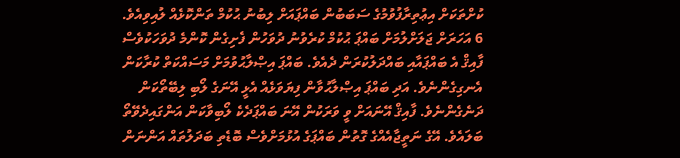ކުށްތަކަށް އިޢުތިރާފުވުމުގެ ސަބަބުން ބައްޕައަށް ލިބުނު ޙުކުމް ތަންކޮޅެއް ލުއިވިއެވެ. 6 އަހަރަށް ޖަލަށްލުމަށް ބައްޕަ ޙުކުމް ކުރެވުނު ދުވަހުން ފެށިގެން ކޮންމެ ދުވަހަކުވެސް ފާއިޤް އެ ބައްޕައާއި ބައްދަލުކުރަން ދެއެވެ. ބައްޕަ އިޞްލާޙުވުމަށް މަސައްކަތް ކުރާކަން އެނގިގެންނެވެ. އަދި ބައްޕަ އިޞްލާޙުވާން ފިޔަވަޅެއް އެޅީ އޭނަގެ ލޯބި ލިބޭތޯކަން ދަނެގެންނެވެ. ފާއިޤް އޭނައަށް ވީ ވަރަކުން އޭނަ ބައްޕަދެކެ ލޯބިވާކަން އަންގައިދެވޭތޯ ބަލައެވެ. އޭގެ ނަތީޖާއެއްގެ ގޮތުން ބައްޕަގެ އުޅުމަށްވެސް ބޮޑެތި ބަދަލުތައް އަންނަން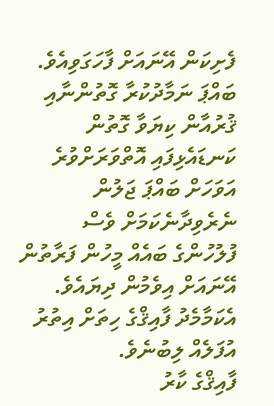ފެށިކަން އޭނައަށް ފާހަގަވިއެވެ. ބައްޕަ ނަމާދުކުރާ ގޮތުންނާއި ޤުރުއާން ކިޔަވާ ގޮތުން ކަނޑައެޅިފައި އޮތްވަރަށްވުރެ އަވަހަށް ބައްޕަ ޖަލުން ނެރެވިދާނެކަމަށް ވެސް ފުލުހުންގެ ބައެއް މީހުން ފަރާތުން އޭނައަށް އިވެމުން ދިޔައެވެ. އެކަމާމެދު ފާއިޤްގެ ހިތަށް އިތުރު އުފަލެއް ލިބުނެވެ.
ފާއިޤްގެ ކާރު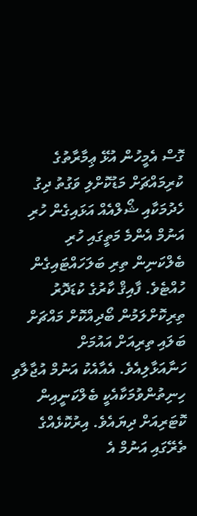ގޮސް އެމީހުން އުޅޭ ޢިމާރާތުގެ ކުރިމައްޗަށް މަޑުކޮށްލި ވަގުތު ދިގު ހެދުމަކާއި ޝޯލްއެއް އަޅައިގެން ހުރި އަނުމް އެންމެ މަތީގައި ހުރި ބެލްކަނިން ތިރި ބަލަހައްޓައިގެން ހުއްޓެވެ. ފާއިޤް ކާރުގެ ކުޑަދޮރު ތިރިކޮށްލަމުން ބޯދިއްކޮށް މައްޗަށް ބަލައި ތިރިއަށް އައުމަށް ހަނާއަޅާލިއެވެ. އެއާއެކު އަނުމް އުޖާލާވި ހިނިތުންވުމަކާއެކީ ބެލްކަނީއިން ކޮޓަރިއަށް ދިޔައެވެ. އިރުކޮޅެއްގެ ތެރޭގައި އަނުމް އެ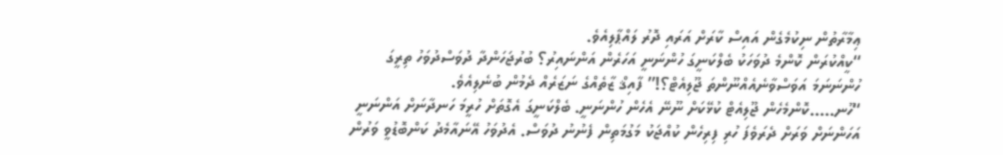ޢިމާރާތުން ނިކުމެގެން އައިސް ކާރަށް އަރައި ދޮރު ލައްޕާލިއެވެ.
“ކީއްކުރަން ކޮންމެ ދުވަހަކު ބެލްކަނީގަ ހުންނަނީ އަހަރެން އަންނައިރު؟ ބުރުޖަހަންދާ ދުވަސްދުވަހު ތިރީގަ ހުންނަނަމަ އަވަސްވާނެއެއްނޫންތަ ޖޫލިއެޓް؟!” ފާއިޤް ޒާތެއްގެ ނަޒަރެއް ދެމުން ބުނެލިއެވެ.
“ހޫނ…..ކޮންމެހެން ޖޫލިއެޓް ކުޅޭކަށް ނޫނޭ އެހެން ހުންނަނީ. ބެލްކަނީގަ އެގޮތަށް ހުރީމަ ހަނދާނަށް އަންނަނީ އަހަންނަށް ވަރަށް ދެރަވެފަ ހުރި ފިރިހެން ކުއްޖަކު މަގުމަތިން ފެނުނު ދުވަސް. އެދުވަހު އޭނައާމެދު ކަންބޮޑުވީ ވަރުން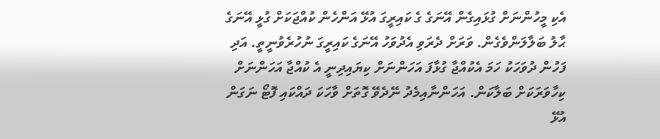އެކި މީހުންނަށް ގުޅައިގެން އޭނަގެ ގެ ކައިރީގަ އުޅޭ އަންހެން ކުއްޖަކަށް ގުޅީ އޭނަގެ ޙާލު ބަލާލަންވެގެން. ވަރަށް ދެރަވި އެދުވަހު އޭނަގެ ކައިރީގަ ނުހުރެވުނީތީ. އަދި ފަހުން ދުވަހަކު ހަމަ އެކުއްޖާ ގުޅާފަ އަހަންނަށް ކިޔައިދިނީ އެ ކުއްޖާ އަހަންނަށް ކިހާވަރަކަށް ބަލާކަން. އަހަންނާއިމެދު ނޭދެވޭ ގޮތަށް ވާހަކަ ދައްކައި ފޮޓޯ ނަގަން އުޅޭ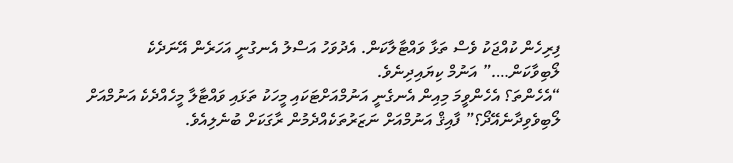ފިރިހެން ކުއްޖަކު ވެސް ތަޅާ ވައްޓާލާކަން. އެދުވަހު އަސްލު އެނގުނީ އަހަރެން އޭނަދެކެ ލޯބިވާކަން….” އަނުމް ކިޔައިދިނެވެ.
“އެހެންތަ؟ އެހެންވީމަ މިއިން އެނގެނީ އަނުމްއަށްޓަކައި މީހަކު ތަޅައި ވައްޓާލާ މީހެއްދެކެ އަނުމްއަށް ލޯބިވެވިދާނެއޭދޯ؟” ފާއިޤް އަނުމްއަށް ނަޒަރުތަކެއްދެމުން ރާގަކަށް ބުނެލިއެވެ.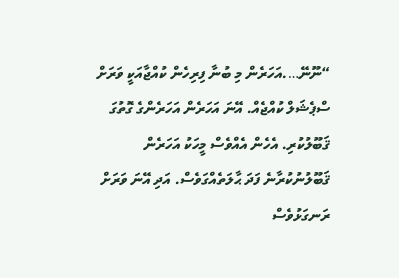“ނޫނޭ….އަހަރެން މި ބުނާ ފިރިހެން ކުއްޖާއަކީ ވަރަށް ސްޕެޝަލް ކުއްޖެއް. އޭނަ އަހަރެން އަހަރެންގެ ގޮތުގަ ޤަބޫލުކުރި. އެހެން އެއްވެސް މީހަކު އަހަރެން ޤަބޫލުނުކުރާނެ ފަދަ ޙާލަތެއްގަވެސް. އަދި އޭނަ ވަރަށް ރަނގަޅުވެސް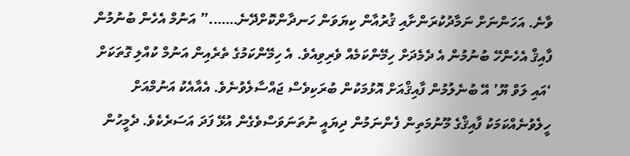ވާނެ. އަހަންނަށް ނަމާދުކުރަންށާއި ޤުރުއާން ކިޔަވަން ހަނދާންކޮށްދޭނެ…….” އަނުމް އެހެން ބުނުމުން ފާއިޤް އެހެންހޭ ބުނުމުން އެ ދެމެދަށް ހިމޭންކަމެއް ވެރިވިއެވެ. އެ ހިމޭންކަމުގެ ތެރެއިން އަނުމް ކުއްލި ގޮތަކަށް ‘އައި ލަވް ޔޫ’ އޭ ބުނެލުމުން ފާއިޤްއަށް އޮޅުމަކުން ބުރަކިވެސް ޖައްސާލެވުނެވެ. އެއާއެކު އަނުމްއަށް ހީލެވުނެއްކަމަކު ފާއިޤްގެ މޫނުމަތިން ފެންނަމުން ދިޔައީ ނުތަނަވަސްވެގެން އުޅޭ ފަދަ އަސަރެކެވެ. ދެމީހުން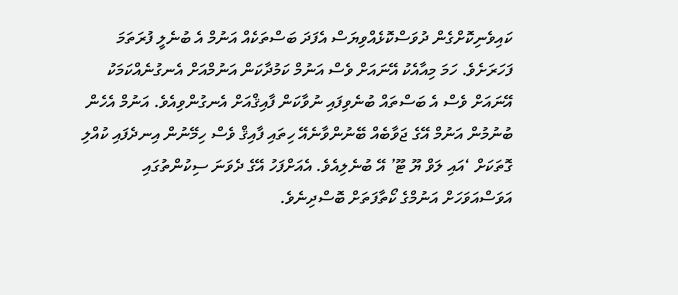ކައިވެނިކޮށްގެން ދުވަސްކޮޅެއްވިޔަސް އެފަދަ ބަސްތަކެއް އަނުމް އެ ބުނެލީ ފުރަތަމަ ފަހަރަށެވެ. ހަމަ މިއާއެކު އޭނައަށް ވެސް އަނުމް ކަމުދާކަން އަނުމްއަށް އެނގުނެއްކަމަކު އޭނައަށް ވެސް އެ ބަސްތައް ބުނެވިފައި ނުވާކަން ފާއިޤްއަށް އެނގުންވިއެވެ. އަނުމް އެހެން ބުނުމުން އަނުމް އޭގެ ޖަވާބެއް ބޭނުންވާނެއޭ ހިތައި ފާއިޤް ވެސް ހިމޭނުން އިނދެފައި ކުއްލި ގޮތަކަށް ‘އައި ލަވް ޔޫ ޓޫ’ އޭ ބުނެލިއެވެ. އެއަށްފަހު އޭގެ ދެވަނަ ސިކުންތުގައި އަވަސްއަވަހަށް އަނުމްގެ ކޯތާފަތަށް ބޮސްދިނެވެ.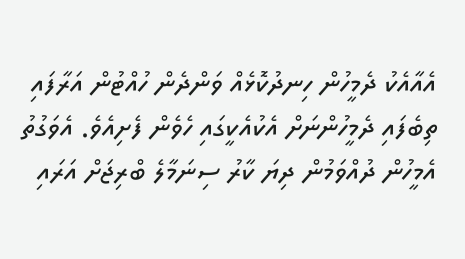އެއާއެކު ދެމީހުން ހިނދުކޮޅެއް ވަންދެން ހުއްޓުން އަރާފައި ތިބެފައި ދެމީހުންނަށް އެކުއެކީގައި ހެވެން ފެށިއެވެ. އެވަގުތު އެމީހުން ދުއްވަމުން ދިޔަ ކާރު ސިނަމާލެ ބްރިޖަށް އަރައި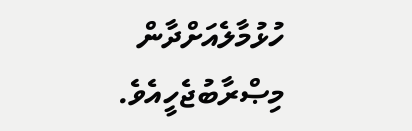ހުޅުމާލެއަށްދާން މިޞްރާބުޖެހީއެވެ.